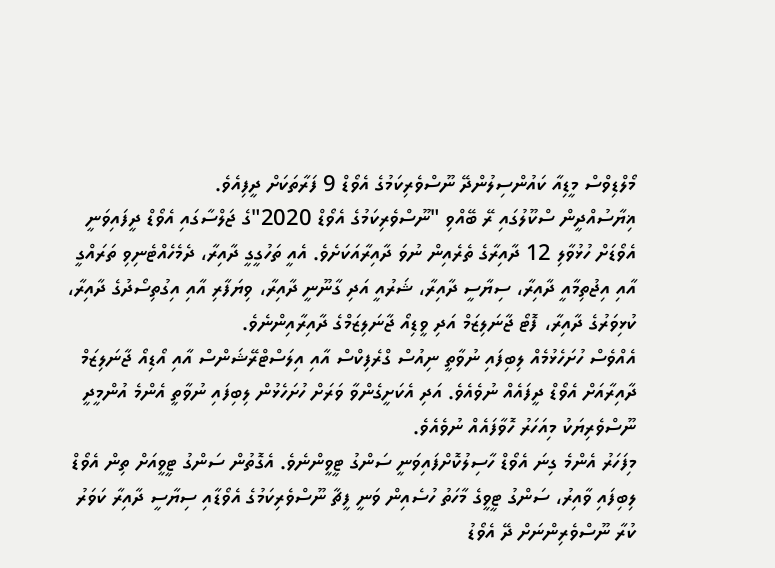މޯލްޑިވްސް މީޑިއާ ކައުންސިލުންދޭ ނޫސްވެރިކަމުގެ އެވޯޑް 9 ފަރާތަކަށް ދީފިއެވެ.
ޣިޔާސުއްދީން ސްކޫލުގައި ރޭ ބޭއްވި "ނޫސްވެރިކަމުގެ އެވޯޑް 2020"ގެ ޖަލްސާގައި އެވޯޑް ދީފައިވަނީ އެވޯޑަށް ހުޅުވާލި 12 ދާއިރާގެ ތެރެއިން ނުވަ ދާއިރާއަކަށެވެ. އެއީ ތަހުގީގީ ދާއިރާ، ދެމެހެއްޓެނިވި ތަރައްގީ އާއި އިޖުތިމާއީ ދާއިރާ، ސިޔާސީ ދާއިރާ، ޝަރުއީ އަދި ގާނޫނީ ދާއިރާ، ވިޔަފާރި އާއި އިގުތިސޯދުގެ ދާއިރާ، ކުޅިވަރުގެ ދާއިރާ، ފޮޓޯ ޖާނަލިޒަމް އަދި ވީޑިއޯ ޖާނަލިޒަމްގެ ދާއިރާއިންނެވެ.
އެއްވެސް ހުށަހެޅުމެއް ލިބިފައި ނުވާތީ ނިއުސް ގްރެފިކްސް އާއި އިލަސްޓްރޭޝަންސް އާއި އޯޑިއޯ ޖާނަލިޒަމް ދާއިރާއަށް އެވޯޑް ދީފައެއް ނުވެއެވެ. އަދި އެކަށީގެންވާ ވަރަށް ހުށަހެޅުން ލިބިފައި ނުވާތީ އެންމެ އުންމީދީ ނޫސްވެރިޔަކު މިއަހަރު ހޮވާފައެއް ނުވެއެވެ.
މިފަހަރު އެންމެ ގިނަ އެވޯޑް ހާސިލުކޮށްފައިވަނީ ސަންގު ޓީވީންނެވެ. އެގޮތުން ސަންގު ޓީވީއަށް ތިން އެވޯޑް ލިބިފައި ވާއިރު، ސަންގު ޓީވީގެ މާހަތު ހުސެއިން ވަނީ ފީޗާ ނޫސްވެރިކަމުގެ އެވޯޑާއި ސިޔާސީ ދާއިރާ ކަވަރު ކުރާ ނޫސްވެރިންނަށް ދޭ އެވޯޑު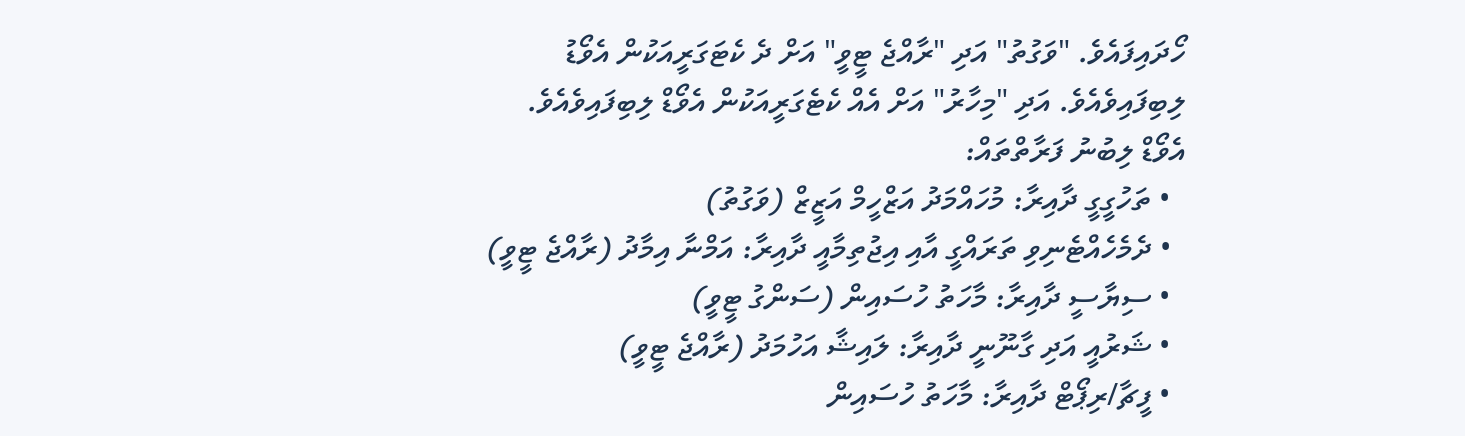ހޯދައިފައެވެ. "ވަގުތު" އަދި "ރާއްޖެ ޓީވީ" އަށް ދެ ކެޓަގަރީއަކުން އެވޯޑު ލިބިފައިވެއެވެ. އަދި "މިހާރު" އަށް އެއް ކެޓެގަރީއަކުން އެވޯޑް ލިބިފައިވެއެވެ.
އެވޯޑް ލިބުނު ފަރާތްތައް:
  • ތަހުގީގީ ދާއިރާ: މުހައްމަދު އަޒްހީމް އަޒީޒް (ވަގުތު)
  • ދެމެހެއްޓެނިވި ތަރައްގީ އާއި އިޖުތިމާއީ ދާއިރާ: އަމްނާ އިމާދު (ރާއްޖެ ޓީވީ)
  • ސިޔާސީ ދާއިރާ: މާހަތު ހުސައިން (ސަންގު ޓީވީ)
  • ޝަރުއީ އަދި ގާނޫނީ ދާއިރާ: ލައިޝާ އަހުމަދު (ރާއްޖެ ޓީވީ)
  • ފީޗާ/ރިޕޯޓް ދާއިރާ: މާހަތު ހުސައިން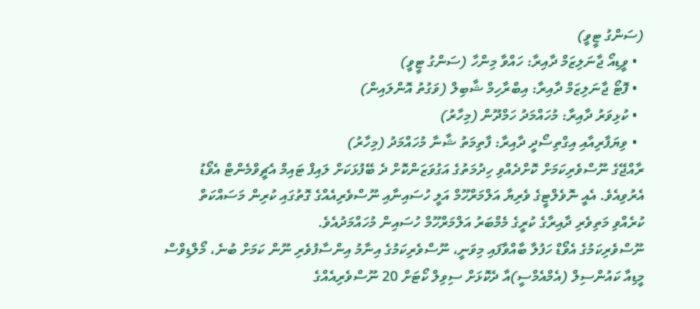(ސަންގު ޓީވީ)
  • ވީޑިއޯ ޖާނަލިޒަމް ދާއިރާ: ހައްވާ މިންހާ (ސަންގު ޓީވީ)
  • ފޮޓޯ ޖާނަލިޒަމް ދާއިރާ: އިބްރާހިމް ޝާބިލް (ވަގުތު އޮންލައިން)
  • ކުޅިވަރު ދާއިރާ: މުހައްމަދު ހަމްދޫން (މިހާރު)
  • ވިޔަފާރިއާއި އިގްތިސޯދީ ދާއިރާ: ފާތިމަތު ޝާނާ މުހައްމަދު (މިހާރު)
ރާއްޖޭގެ ނޫސްވެރިކަމަށް ކޮށްދެއްވި ހިދުމަތުގެ އަގުވަޒަންކޮށް ދެ ބޭފުޅަކަށް ލައިފް ޓައިމް އެޗީވްމެންޓް އެވޯޑު އެރުވިއެވެ. އެއީ ނޮވެލްޓީގެ ވެރިޔާ އަލްމަރްހޫމް އަލީ ހުސައިނާއި ނޫސްވެރިއެއްގެ ގޮތުގައި ކުރިން މަސައްކަތް ކުރެއްވި މަތިވެރި ދާއިރާގެ ކުރީގެ މެމްބަރު އަލްމަރްހޫމް ހުސައިން މުހައްމަދުއެވެ.
ނޫސްވެރިކަމުގެ އެވޯޑް ހަފުލާ ބާއްވާފައި މިވަނީ، ނޫސްވެރިކަމުގެ އިނާމު އިންސާފުވެރި ނޫން ކަމަށް ބުނެ، މޯލްޑިވްސް މީޑިއާ ކައުންސިލް (އެމްއެމްސީ)އާ ދެކޮޅަށް ސިވިލް ކޯޓަށް 20 ނޫސްވެރިއެއްގެ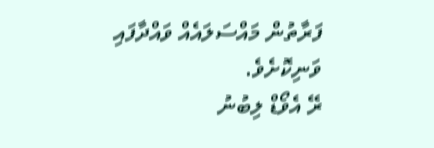ފަރާތުން މައްސަލައެއް ވައްދާފައި ވަނިކޮށެވެ.
ރޭ އެވޯޑް ލިބުނު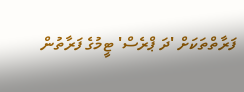ފަރާތްތަކަށް 'ދަ ޕްރެސް' ޓީމުގެ ފަރާތުން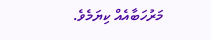މަރުހަބާއެއް ކިޔަމެވެ.